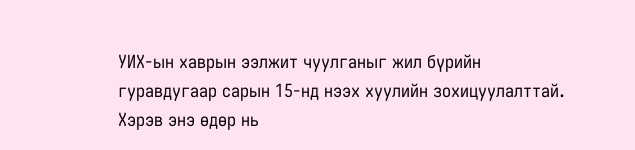УИХ-ын хаврын ээлжит чуулганыг жил бүрийн гуравдугаар сарын 15-нд нээх хуулийн зохицуулалттай. Хэрэв энэ өдөр нь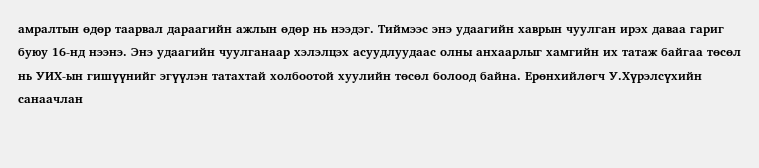амралтын өдөр таарвал дараагийн ажлын өдөр нь нээдэг. Тиймээс энэ удаагийн хаврын чуулган ирэх даваа гариг буюу 16-нд нээнэ. Энэ удаагийн чуулганаар хэлэлцэх асуудлуудаас олны анхаарлыг хамгийн их татаж байгаа төсөл нь УИХ-ын гишүүнийг эгүүлэн татахтай холбоотой хуулийн төсөл болоод байна. Ерөнхийлөгч У.Хүрэлсүхийн санаачлан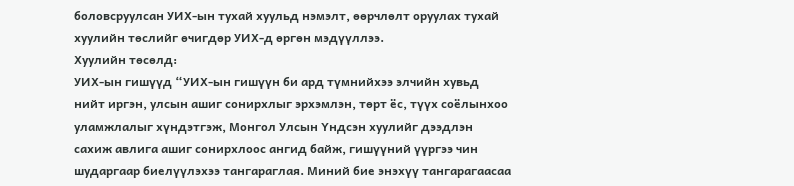боловсруулсан УИХ-ын тухай хуульд нэмэлт, өөрчлөлт оруулах тухай хуулийн төслийг өчигдөр УИХ-д өргөн мэдүүллээ.
Хуулийн төсөлд:
УИХ-ын гишүүд “УИХ-ын гишүүн би ард түмнийхээ элчийн хувьд нийт иргэн, улсын ашиг сонирхлыг эрхэмлэн, төрт ёс, түүх соёлынхоо уламжлалыг хүндэтгэж, Монгол Улсын Үндсэн хуулийг дээдлэн сахиж авлига ашиг сонирхлоос ангид байж, гишүүний үүргээ чин шударгаар биелүүлэхээ тангараглая. Миний бие энэхүү тангарагаасаа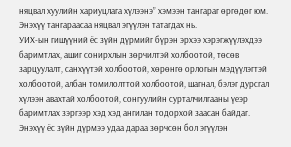няцвал хуулийн хариуцлага хүлээнэ” хэмээн тангараг өргөдөг юм. Энэхүү тангараасаа няцвал эгүүлэн татагдах нь.
УИХ-ын гишүүний ёс зүйн дүрмийг бүрэн эрхээ хэрэгжүүлэхдээ баримтлах, ашиг сонирхлын зөрчилтэй холбоотой, төсөв зарцуулалт, санхүүтэй холбоотой, хөрөнгө орлогын мэдүүлэгтэй холбоотой, албан томилолттой холбоотой, шагнал, бэлэг дурсгал хүлээн авахтай холбоотой, сонгуулийн сурталчилгааны үеэр баримтлах зэргээр хэд хэд ангилан тодорхой заасан байдаг. Энэхүү ёс зүйн дүрмээ удаа дараа зөрчсөн бол эгүүлэн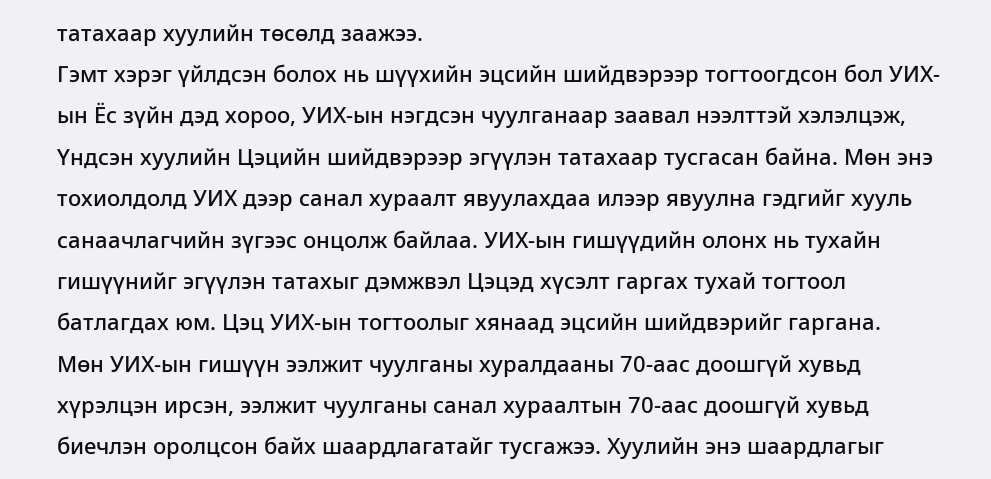татахаар хуулийн төсөлд заажээ.
Гэмт хэрэг үйлдсэн болох нь шүүхийн эцсийн шийдвэрээр тогтоогдсон бол УИХ-ын Ёс зүйн дэд хороо, УИХ-ын нэгдсэн чуулганаар заавал нээлттэй хэлэлцэж, Үндсэн хуулийн Цэцийн шийдвэрээр эгүүлэн татахаар тусгасан байна. Мөн энэ тохиолдолд УИХ дээр санал хураалт явуулахдаа илээр явуулна гэдгийг хууль санаачлагчийн зүгээс онцолж байлаа. УИХ-ын гишүүдийн олонх нь тухайн гишүүнийг эгүүлэн татахыг дэмжвэл Цэцэд хүсэлт гаргах тухай тогтоол батлагдах юм. Цэц УИХ-ын тогтоолыг хянаад эцсийн шийдвэрийг гаргана.
Мөн УИХ-ын гишүүн ээлжит чуулганы хуралдааны 70-аас доошгүй хувьд хүрэлцэн ирсэн, ээлжит чуулганы санал хураалтын 70-аас доошгүй хувьд биечлэн оролцсон байх шаардлагатайг тусгажээ. Хуулийн энэ шаардлагыг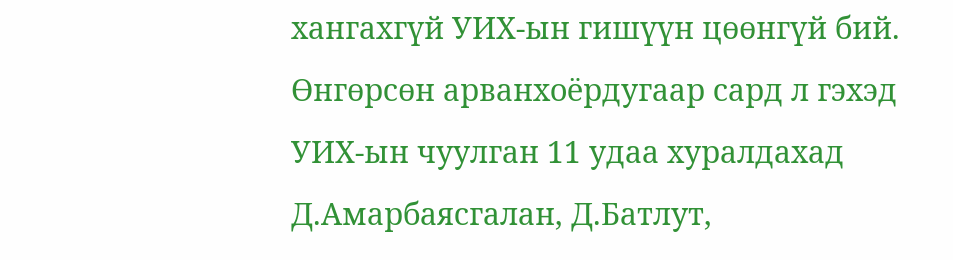хангахгүй УИХ-ын гишүүн цөөнгүй бий. Өнгөрсөн арванхоёрдугаар сард л гэхэд УИХ-ын чуулган 11 удаа хуралдахад Д.Амарбаясгалан, Д.Батлут,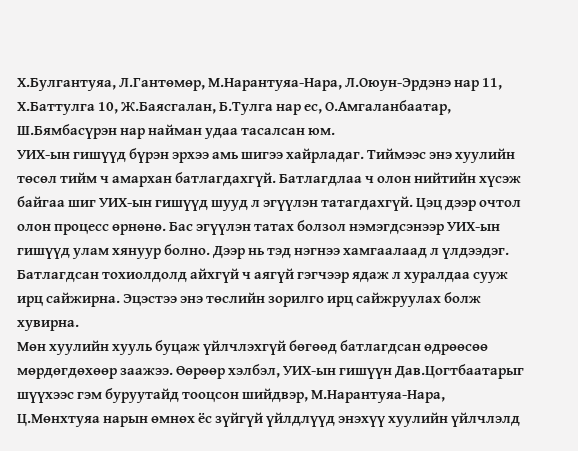Х.Булгантуяа, Л.Гантөмөр, М.Нарантуяа-Нара, Л.Оюун-Эрдэнэ нар 11, Х.Баттулга 10, Ж.Баясгалан, Б.Тулга нар ес, О.Амгаланбаатар, Ш.Бямбасүрэн нар найман удаа тасалсан юм.
УИХ-ын гишүүд бүрэн эрхээ амь шигээ хайрладаг. Тиймээс энэ хуулийн төсөл тийм ч амархан батлагдахгүй. Батлагдлаа ч олон нийтийн хүсэж байгаа шиг УИХ-ын гишүүд шууд л эгүүлэн татагдахгүй. Цэц дээр очтол олон процесс өрнөнө. Бас эгүүлэн татах болзол нэмэгдсэнээр УИХ-ын гишүүд улам хянуур болно. Дээр нь тэд нэгнээ хамгаалаад л үлдээдэг. Батлагдсан тохиолдолд айхгүй ч аягүй гэгчээр ядаж л хуралдаа сууж ирц сайжирна. Эцэстээ энэ төслийн зорилго ирц сайжруулах болж хувирна.
Мөн хуулийн хууль буцаж үйлчлэхгүй бөгөөд батлагдсан өдрөөсөө мөрдөгдөхөөр заажээ. Өөрөөр хэлбэл, УИХ-ын гишүүн Дав.Цогтбаатарыг шүүхээс гэм буруутайд тооцсон шийдвэр, М.Нарантуяа-Нара, Ц.Мөнхтуяа нарын өмнөх ёс зүйгүй үйлдлүүд энэхүү хуулийн үйлчлэлд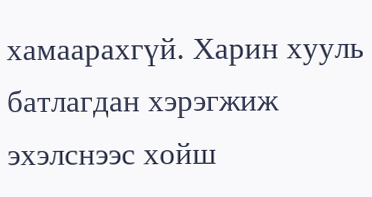хамаарахгүй. Харин хууль батлагдан хэрэгжиж эхэлснээс хойш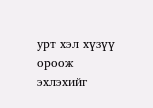урт хэл хүзүү ороож эхлэхийг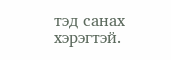тэд санах хэрэгтэй.